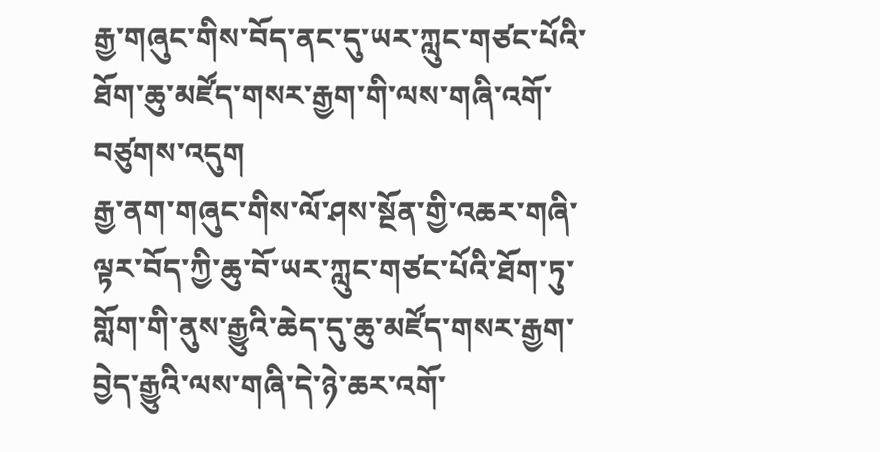རྒྱ་གཞུང་གིས་བོད་ནང་དུ་ཡར་ཀླུང་གཙང་པོའི་ཐོག་ཆུ་མཛོད་གསར་རྒྱག་གི་ལས་གཞི་འགོ་བཙུགས་འདུག
རྒྱ་ནག་གཞུང་གིས་ལོ་ཤས་སྔོན་གྱི་འཆར་གཞི་ལྟར་བོད་ཀྱི་ཆུ་བོ་ཡར་ཀླུང་གཙང་པོའི་ཐོག་ཏུ་གློག་གི་ནུས་རྒྱུའི་ཆེད་དུ་ཆུ་མཛོད་གསར་རྒྱག་བྱེད་རྒྱུའི་ལས་གཞི་དེ་ཉེ་ཆར་འགོ་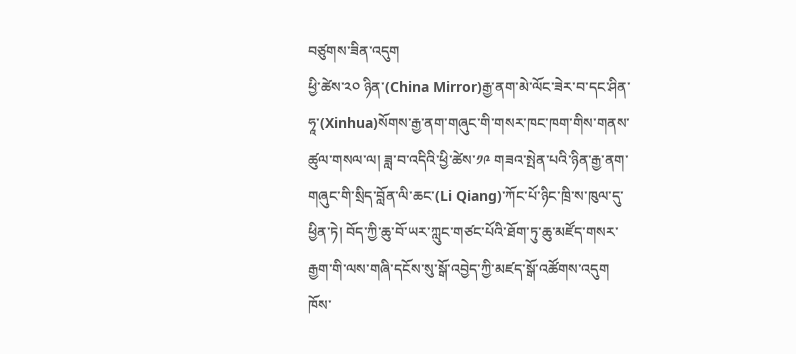བཙུགས་ཟིན་འདུག
ཕྱི་ཚེས་༢༠ ཉིན་(China Mirror)རྒྱ་ནག་མེ་ལོང་ཟེར་བ་དང་ཤིན་ཧཱ་(Xinhua)སོགས་རྒྱ་ནག་གཞུང་གི་གསར་ཁང་ཁག་གིས་གནས་ཚུལ་གསལ་ལ། ཟླ་བ་འདིའི་ཕྱི་ཚེས་༡༩ གཟའ་སྤེན་པའི་ཉིན་རྒྱ་ནག་གཞུང་གི་སྲིད་བློན་ལི་ཆང་(Li Qiang)་ཀོང་པོ་ཉིང་ཁྲི་ས་ཁུལ་དུ་ཕྱིན་ཏེ། བོད་ཀྱི་ཆུ་བོ་ཡར་ཀླུང་གཙང་པོའི་ཐོག་ཏུ་ཆུ་མཛོད་གསར་རྒྱག་གི་ལས་གཞི་དངོས་སུ་སྒོ་འབྱེད་ཀྱི་མཛད་སྒོ་འཚོགས་འདུག ཁོས་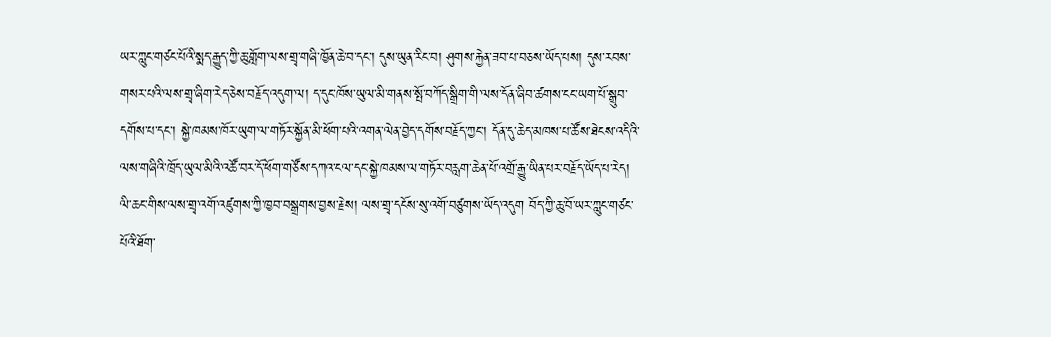ཡར་ཀླུང་གཙང་པོའི་སྨད་རྒྱུད་ཀྱི་ཆུ་གློག་ལས་གྲྭ་གཞི་ཁྱོན་ཆེ་བ་དང་། དུས་ཡུན་རིང་བ། ཤུགས་རྐྱེན་ཟབ་པ་བཅས་ཡོད་པས། དུས་རབས་གསར་པའི་ལས་གྲྭ་ཞིག་རེད་ཅེས་བརྗོད་འདུག་ལ། ད་དུང་ཁོས་ཡུལ་མི་གནས་སྤོ་བཀོད་སྒྲིག་གི་ལས་དོན་ཞིབ་ཚགས་ངང་ཡག་པོ་སྒྲུབ་དགོས་པ་དང་། སྐྱེ་ཁམས་ཁོར་ཡུག་ལ་གཏོར་སྐྱོན་མི་ཕོག་པའི་འགན་ལེན་བྱེད་དགོས་བརྗོད་ཀྱང་། དོན་དུ་ཆེད་མཁས་པ་ཚོས་ཐེངས་འདིའི་ལས་གཞིའི་ཁྲོད་ཡུལ་མིའི་འཚོ་བར་དོ་ཕོག་གཙོས་དཀའ་ངལ་དང་སྐྱེ་ཁམས་ལ་གཏོར་བརླག་ཆེན་པོ་འགྲོ་རྒྱུ་ཡིན་པར་བརྗོད་ཡོད་པ་རེད། ལི་ཆང་གིས་ལས་གྲྭ་འགོ་འཛུགས་ཀྱི་ཁྱབ་བསྒྲགས་བྱས་རྗེས། ལས་གྲྭ་དངོས་སུ་འགོ་བཙུགས་ཡོད་འདུག བོད་ཀྱི་ཆུ་བོ་ཡར་ཀླུང་གཙང་པོའི་ཐོག་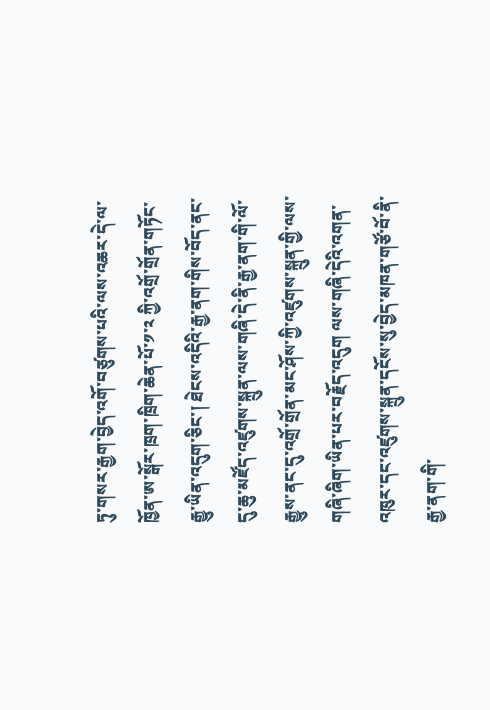ཏུ་གསར་རྒྱག་བྱེད་འགོ་བཙུགས་པའི་ལས་འཆར་དེ་ལ་ཁྱོན་ཨ་སྒོར་ཁྲག་ཁྲིག་ཆེན་པོ་༡་༢ ཀྱི་འགྲོ་གྲོན་གཏོང་རྒྱུ་ཡིན་འདུག་ཅིང་། ཐེངས་འདིའི་རྒྱ་ནག་གིས་བོད་ནང་དུ་ཆུ་མཛོད་འཛུགས་སྐྲུན་ལས་གཞི་དེ་ནི་རྒྱ་ནག་གི་ལོ་རྒྱུས་ནང་དུ་འགྲོ་གྲོན་མང་ཤོས་ཀྱི་འཛུགས་སྐྲུན་གྱི་ལས་གཞི་ཞིག་ཡིན་པར་བརྗོད་འདུག ལས་གཞི་དེའི་འགན་འཁུར་དང་འཛུགས་སྐྲུན་དངོས་སུ་བྱེད་མཁན་གཙོ་བོ་ནི་རྒྱ་ནག་གི་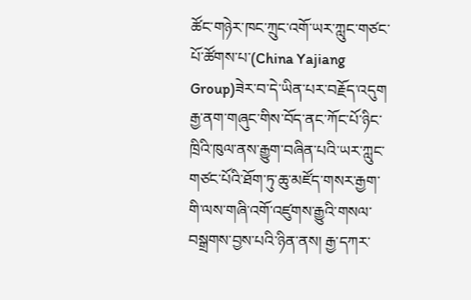ཚོང་གཉེར་ཁང་ཀྲུང་འགོ་ཡར་ཀླུང་གཙང་པོ་ཚོགས་པ་(China Yajiang Group)ཟེར་བ་དེ་ཡིན་པར་བརྗོད་འདུག
རྒྱ་ནག་གཞུང་གིས་བོད་ནང་ཀོང་པོ་ཉིང་ཁྲིའི་ཁུལ་ནས་རྒྱུག་བཞིན་པའི་ཡར་ཀླུང་གཙང་པོའི་ཐོག་ཏུ་ཆུ་མཛོད་གསར་རྒྱག་གི་ལས་གཞི་འགོ་འཛུགས་རྒྱུའི་གསལ་བསྒྲགས་བྱས་པའི་ཉིན་ནས། རྒྱ་དཀར་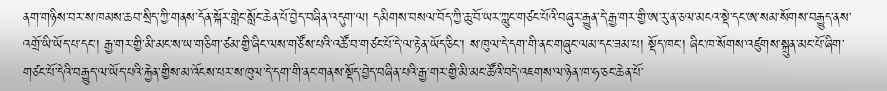ནག་གཉིས་བར་ས་ཁམས་ཆབ་སྲིད་ཀྱི་གནས་དོན་སྐོར་གླེང་སློང་ཆེན་པོ་བྱེད་བཞིན་འདུག་ལ། དམིགས་བསལ་བོད་ཀྱི་ཆུ་བོ་ཡར་ཀླུང་གཙང་པོའི་བཞུར་རྒྱུན་དེ་རྒྱ་གར་གྱི་ཨ་རུ་ན་ཅལ་མངའ་སྡེ་དང་ཨ་སམ་སོགས་བརྒྱུད་ནས་འགྲོ་ཡི་ཡོད་པ་དང་། རྒྱ་གར་གྱི་མི་མང་ས་ཡ་གཅིག་ཙམ་གྱི་ཞིང་ལས་གཙོས་པའི་འཚོ་བ་གཙང་པོ་དེ་ལ་རྟེན་ཡོད་ཅིང་། ས་ཁུལ་དེ་དག་གི་ནང་གཞུང་ལམ་དང་ཟམ་པ། སྡོད་ཁང་། ཞིང་ཁ་སོགས་འཛུགས་སྐྲུན་མང་པོ་ཞིག་གཙང་པོ་དེའི་བརྒྱུད་ལ་ཡོད་པའི་རྐྱེན་གྱིས་མ་འོངས་པར་ས་ཁུལ་དེ་དག་གི་ནང་གནས་སྡོད་བྱེད་བཞིན་པའི་རྒྱ་གར་གྱི་མི་མང་ཚོའི་བདེ་འཇགས་ལ་ཉེན་ཁ་ཧ་ཅང་ཆེན་པོ་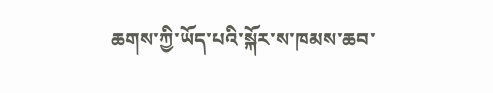ཆགས་ཀྱི་ཡོད་པའི་སྐོར་ས་ཁམས་ཆབ་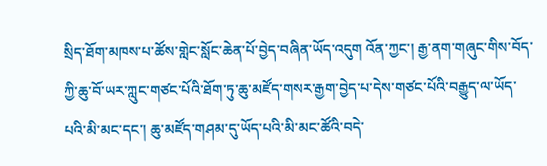སྲིད་ཐོག་མཁས་པ་ཚོས་གླེང་སློང་ཆེན་པོ་བྱེད་བཞིན་ཡོད་འདུག འོན་ཀྱང་། རྒྱ་ནག་གཞུང་གིས་བོད་ཀྱི་ཆུ་བོ་ཡར་ཀླུང་གཙང་པོའི་ཐོག་ཏུ་ཆུ་མཛོད་གསར་རྒྱག་བྱེད་པ་དེས་གཙང་པོའི་བརྒྱུད་ལ་ཡོད་པའི་མི་མང་དང་། ཆུ་མཛོད་གཤམ་དུ་ཡོད་པའི་མི་མང་ཚོའི་བདེ་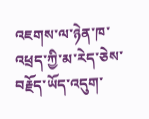འཇགས་ལ་ཉེན་ཁ་འཕྲད་ཀྱི་མ་རེད་ཅེས་བརྗོད་ཡོད་འདུག་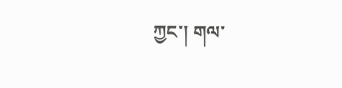ཀྱང་། གལ་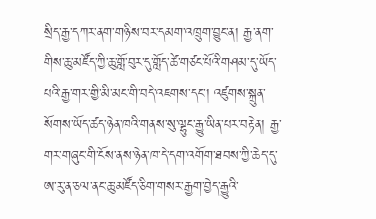སྲིད་རྒྱ་དཀར་ནག་གཉིས་བར་དམག་འཁྲུག་བྱུང་ན། རྒྱ་ནག་གིས་ཆུ་མཛོད་ཀྱི་ཆུ་གློ་བུར་དུ་གློད་ཚེ་གཙང་པོའི་གཤམ་དུ་ཡོད་པའི་རྒྱ་གར་གྱི་མི་མང་གི་བདེ་འཇགས་དང་། འཛུགས་སྐྲུན་སོགས་ཡོད་ཚད་ཉེན་ཁའི་གནས་སུ་ལྷུང་རྒྱུ་ཡིན་པར་བརྟེན། རྒྱ་གར་གཞུང་གི་ངོས་ནས་ཉེན་ཁ་དེ་དག་འགོག་ཐབས་ཀྱི་ཆེད་དུ་ཨ་རུ་ན་ཅལ་ནང་ཆུ་མཛོད་ཅིག་གསར་རྒྱག་བྱེད་རྒྱུའི་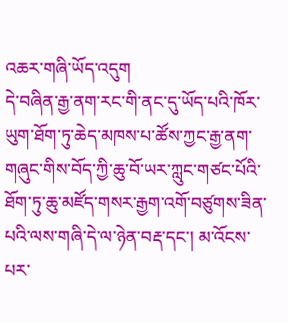འཆར་གཞི་ཡོད་འདུག
དེ་བཞིན་རྒྱ་ནག་རང་གི་ནང་དུ་ཡོད་པའི་ཁོར་ཡུག་ཐོག་ཏུ་ཆེད་མཁས་པ་ཚོས་ཀྱང་རྒྱ་ནག་གཞུང་གིས་བོད་ཀྱི་ཆུ་བོ་ཡར་ཀླུང་གཙང་པོའི་ཐོག་ཏུ་ཆུ་མཛོད་གསར་རྒྱག་འགོ་བཙུགས་ཟིན་པའི་ལས་གཞི་དེ་ལ་ཉེན་བརྡ་དང་། མ་འོངས་པར་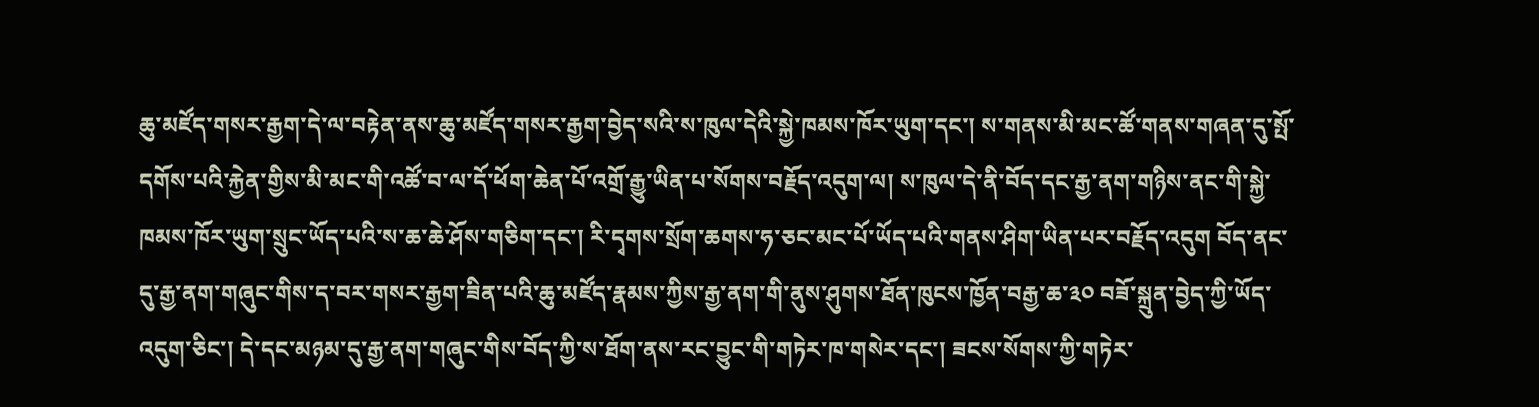ཆུ་མཛོད་གསར་རྒྱག་དེ་ལ་བརྟེན་ནས་ཆུ་མཛོད་གསར་རྒྱག་བྱེད་སའི་ས་ཁུལ་དེའི་སྐྱེ་ཁམས་ཁོར་ཡུག་དང་། ས་གནས་མི་མང་ཚོ་གནས་གཞན་དུ་སྤོ་དགོས་པའི་རྐྱེན་གྱིས་མི་མང་གི་འཚོ་བ་ལ་དོ་ཕོག་ཆེན་པོ་འགྲོ་རྒྱུ་ཡིན་པ་སོགས་བརྗོད་འདུག་ལ། ས་ཁུལ་དེ་ནི་བོད་དང་རྒྱ་ནག་གཉིས་ནང་གི་སྐྱེ་ཁམས་ཁོར་ཡུག་སྲུང་ཡོད་པའི་ས་ཆ་ཆེ་ཤོས་གཅིག་དང་། རི་དྭགས་སྲོག་ཆགས་ཧ་ཅང་མང་པོ་ཡོད་པའི་གནས་ཤིག་ཡིན་པར་བརྗོད་འདུག བོད་ནང་དུ་རྒྱ་ནག་གཞུང་གིས་ད་བར་གསར་རྒྱག་ཟིན་པའི་ཆུ་མཛོད་རྣམས་ཀྱིས་རྒྱ་ནག་གི་ནུས་ཤུགས་ཐོན་ཁུངས་ཁྱོན་བརྒྱ་ཆ་༣༠ བཟོ་སྐྲུན་བྱེད་ཀྱི་ཡོད་འདུག་ཅིང་། དེ་དང་མཉམ་དུ་རྒྱ་ནག་གཞུང་གིས་བོད་ཀྱི་ས་ཐོག་ནས་རང་བྱུང་གི་གཏེར་ཁ་གསེར་དང་། ཟངས་སོགས་ཀྱི་གཏེར་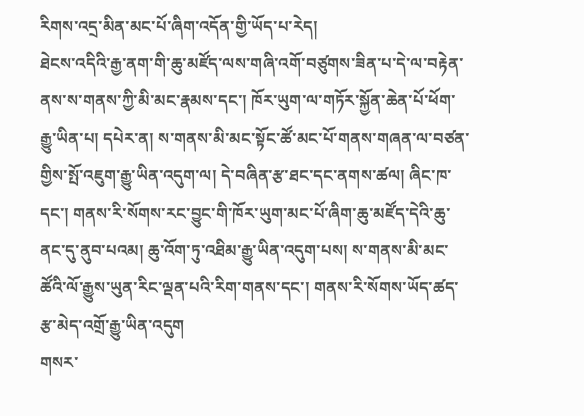རིགས་འདྲ་མིན་མང་པོ་ཞིག་འདོན་གྱི་ཡོད་པ་རེད།
ཐེངས་འདིའི་རྒྱ་ནག་གི་ཆུ་མཛོད་ལས་གཞི་འགོ་བཙུགས་ཟིན་པ་དེ་ལ་བརྟེན་ནས་ས་གནས་ཀྱི་མི་མང་རྣམས་དང་། ཁོར་ཡུག་ལ་གཏོར་སྐྱོན་ཆེན་པོ་ཕོག་རྒྱུ་ཡིན་པ། དཔེར་ན། ས་གནས་མི་མང་སྟོང་ཚོ་མང་པོ་གནས་གཞན་ལ་བཙན་གྱིས་སྤོ་འཇུག་རྒྱུ་ཡིན་འདུག་ལ། དེ་བཞིན་རྩ་ཐང་དང་ནགས་ཚལ། ཞིང་ཁ་དང་། གནས་རི་སོགས་རང་བྱུང་གི་ཁོར་ཡུག་མང་པོ་ཞིག་ཆུ་མཛོད་དེའི་ཆུ་ནང་དུ་ནུབ་པའམ། ཆུ་འོག་ཏུ་འཐིམ་རྒྱུ་ཡིན་འདུག་པས། ས་གནས་མི་མང་ཚོའི་ལོ་རྒྱུས་ཡུན་རིང་ལྡན་པའི་རིག་གནས་དང་། གནས་རི་སོགས་ཡོད་ཚད་རྩ་མེད་འགྲོ་རྒྱུ་ཡིན་འདུག
གསར་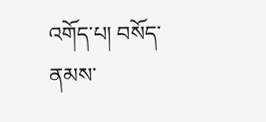འགོད་པ། བསོད་ནམས་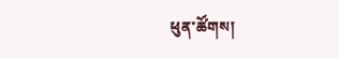ཕུན་ཚོགས།